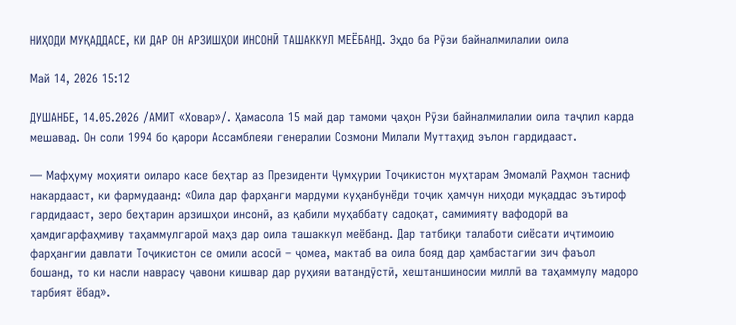НИҲОДИ МУҚАДДАСЕ, КИ ДАР ОН АРЗИШҲОИ ИНСОНӢ ТАШАККУЛ МЕЁБАНД. Эҳдо ба Рӯзи байналмилалии оила

Май 14, 2026 15:12

ДУШАНБЕ, 14.05.2026 /АМИТ «Ховар»/. Ҳамасола 15 май дар тамоми ҷаҳон Рӯзи байналмилалии оила таҷлил карда мешавад. Он соли 1994 бо қарори Ассамблеяи генералии Созмони Милали Муттаҳид эълон гардидааст.

— Мафҳуму моҳияти оиларо касе беҳтар аз Президенти Ҷумҳурии Тоҷикистон муҳтарам Эмомалӣ Раҳмон тасниф накардааст, ки фармудаанд: «Оила дар фарҳанги мардуми куҳанбунёди тоҷик ҳамчун ниҳоди муқаддас эътироф гардидааст, зеро беҳтарин арзишҳои инсонӣ, аз қабили муҳаббату садоқат, самимияту вафодорӣ ва ҳамдигарфаҳмиву таҳаммулгароӣ маҳз дар оила ташаккул меёбанд. Дар татбиқи талаботи сиёсати иҷтимоию фарҳангии давлати Тоҷикистон се омили асосӣ – ҷомеа, мактаб ва оила бояд дар ҳамбастагии зич фаъол бошанд, то ки насли наврасу ҷавони кишвар дар руҳияи ватандӯстӣ, хештаншиносии миллӣ ва таҳаммулу мадоро тарбият ёбад».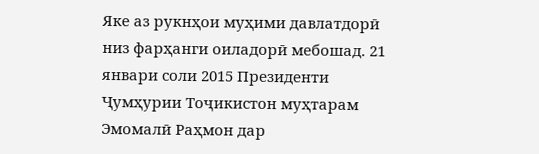Яке аз рукнҳои муҳими давлатдорӣ низ фарҳанги оиладорӣ мебошад. 21 январи соли 2015 Президенти Ҷумҳурии Тоҷикистон муҳтарам Эмомалӣ Раҳмон дар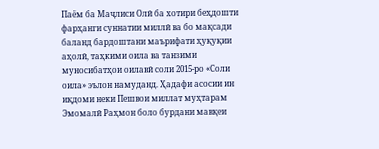Паём ба Маҷлиси Олӣ ба хотири беҳдошти фарҳанги суннатии миллӣ ва бо мақсади баланд бардоштани маърифати ҳуқуқии аҳолӣ, таҳкими оила ва танзими муносибатҳои оилавӣ соли 2015-ро «Соли оила» эълон намуданд. Ҳадафи асосии ин иқдоми неки Пешвои миллат муҳтарам Эмомалӣ Раҳмон боло бурдани мавқеи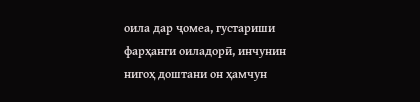оила дар ҷомеа, густариши фарҳанги оиладорӣ, инчунин нигоҳ доштани он ҳамчун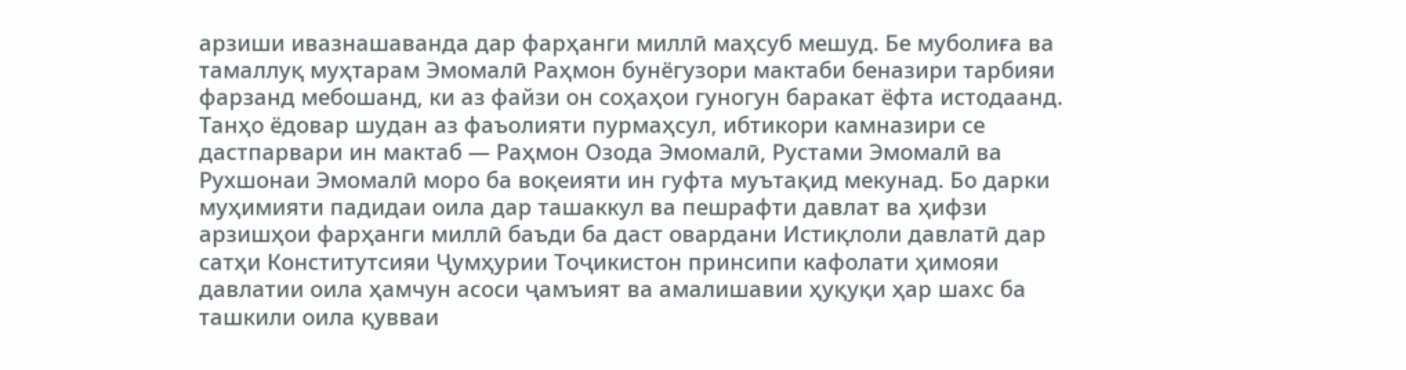арзиши ивазнашаванда дар фарҳанги миллӣ маҳсуб мешуд. Бе муболиға ва тамаллуқ муҳтарам Эмомалӣ Раҳмон бунёгузори мактаби беназири тарбияи фарзанд мебошанд, ки аз файзи он соҳаҳои гуногун баракат ёфта истодаанд. Танҳо ёдовар шудан аз фаъолияти пурмаҳсул, ибтикори камназири се дастпарвари ин мактаб — Раҳмон Озода Эмомалӣ, Рустами Эмомалӣ ва Рухшонаи Эмомалӣ моро ба воқеияти ин гуфта муътақид мекунад. Бо дарки муҳимияти падидаи оила дар ташаккул ва пешрафти давлат ва ҳифзи арзишҳои фарҳанги миллӣ баъди ба даст овардани Истиқлоли давлатӣ дар сатҳи Конститутсияи Ҷумҳурии Тоҷикистон принсипи кафолати ҳимояи давлатии оила ҳамчун асоси ҷамъият ва амалишавии ҳуқуқи ҳар шахс ба ташкили оила қувваи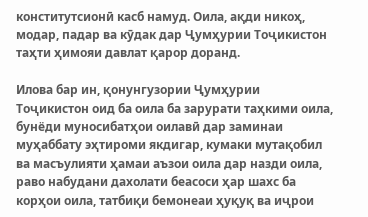конститутсионӣ касб намуд. Оила, ақди никоҳ, модар, падар ва кӯдак дар Ҷумҳурии Тоҷикистон таҳти ҳимояи давлат қарор доранд.

Илова бар ин, қонунгузории Ҷумҳурии Тоҷикистон оид ба оила ба зарурати таҳкими оила, бунёди муносибатҳои оилавӣ дар заминаи муҳаббату эҳтироми якдигар, кумаки мутақобил ва масъулияти ҳамаи аъзои оила дар назди оила, раво набудани дахолати беасоси ҳар шахс ба корҳои оила, татбиқи бемонеаи ҳуқуқ ва иҷрои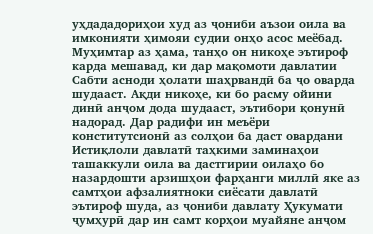уҳдададориҳои худ аз ҷониби аъзои оила ва имконияти ҳимояи судии онҳо асос меёбад. Муҳимтар аз ҳама, танҳо он никоҳе эътироф карда мешавад, ки дар мақомоти давлатии Сабти асноди ҳолати шаҳрвандӣ ба ҷо оварда шудааст. Ақди никоҳе, ки бо расму ойини динӣ анҷом дода шудааст, эътибори қонунӣ надорад. Дар радифи ин меъёри конститутсионӣ аз солҳои ба даст овардани Истиқлоли давлатӣ таҳкими заминаҳои ташаккули оила ва дастгирии оилаҳо бо назардошти арзишҳои фарҳанги миллӣ яке аз самтҳои афзалиятноки сиёсати давлатӣ эътироф шуда, аз ҷониби давлату Ҳукумати ҷумҳурӣ дар ин самт корҳои муайяне анҷом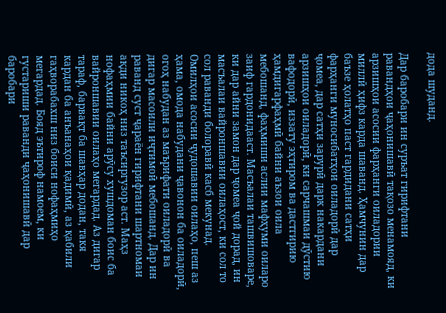дода шуданд.

Дар баробари ин суръат гирифтани равандҳои ҷаҳонишавӣ тақозо менамояд, ки арзишҳои асосии фарҳанги оиладории миллӣ ҳифз карда шаванд. Ҳамчунин дар баъзе ҳолатҳо паст гардидани сатҳи фарҳанги муносибатҳои оиладорӣ дар ҷомеа, дар сатҳи зарурӣ дарк накардани арзишҳои оиладорӣ, ки сарчашмаи дӯстию вафодорӣ, иззату эҳтиром ва дастгирию ҳамдигарфаҳмӣ байни аъзои оила мебошанд, фаҳмиши аслии мафҳуми оиларо заиф гардонидааст. Масъалаи ташвишоваре, ки дар айни замон дар ҷомеа ҷой дорад, ин масъалаи вайроншавии оилаҳост, ки сол то сол раванди болоравӣ касб мекунад. Омилҳои асосии ҷудошавии оилаҳо, пеш аз ҳама, омода набудани ҷавонон ба оиладорӣ, огоҳ набудан аз маърифати оиладорӣ ва дигар масоили иҷтимоӣ мебошанд. Дар ин раванд суст ҷараён гирифтани шартномаи ақди никоҳ низ таъсиргузор аст. Маҳз нофаҳмии байни арӯсу хушдоман боис ба вайроншавии оилаҳо мегардад. Аз дигар тараф, барвақт ба шавҳар додан, такя кардан ба анъанаҳои қадимӣ, аз қабили гаҳворабахш низ боиси нофаҳмиҳо мегардад. Бояд эътироф намоем, ки густариши раванди ҷаҳонишавӣ дар баробари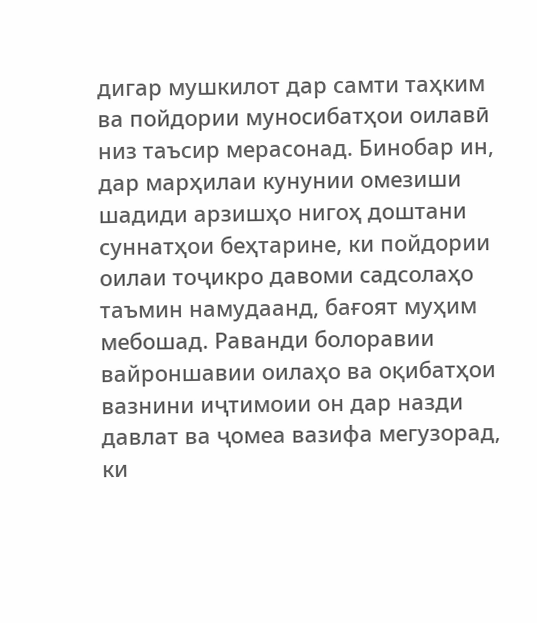дигар мушкилот дар самти таҳким ва пойдории муносибатҳои оилавӣ низ таъсир мерасонад. Бинобар ин, дар марҳилаи кунунии омезиши шадиди арзишҳо нигоҳ доштани суннатҳои беҳтарине, ки пойдории оилаи тоҷикро давоми садсолаҳо таъмин намудаанд, бағоят муҳим мебошад. Раванди болоравии вайроншавии оилаҳо ва оқибатҳои вазнини иҷтимоии он дар назди давлат ва ҷомеа вазифа мегузорад, ки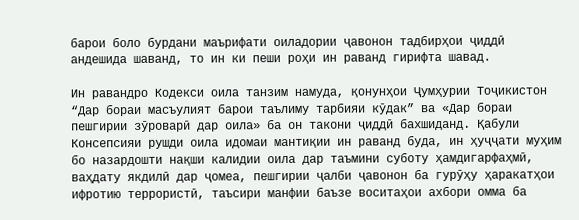барои боло бурдани маърифати оиладории ҷавонон тадбирҳои ҷиддӣ андешида шаванд, то ин ки пеши роҳи ин раванд гирифта шавад.

Ин равандро Кодекси оила танзим намуда, қонунҳои Ҷумҳурии Тоҷикистон “Дар бораи масъулият барои таълиму тарбияи кӯдак” ва «Дар бораи пешгирии зӯроварӣ дар оила» ба он такони ҷиддӣ бахшиданд. Қабули Консепсияи рушди оила идомаи мантиқии ин раванд буда, ин ҳуҷҷати муҳим бо назардошти нақши калидии оила дар таъмини суботу ҳамдигарфаҳмӣ, ваҳдату якдилӣ дар ҷомеа, пешгирии ҷалби ҷавонон ба гурӯҳу ҳаракатҳои ифротию террористӣ, таъсири манфии баъзе воситаҳои ахбори омма ба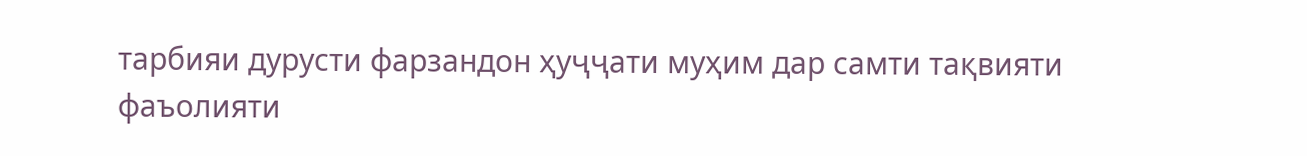тарбияи дурусти фарзандон ҳуҷҷати муҳим дар самти тақвияти фаъолияти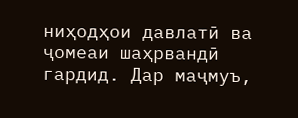ниҳодҳои давлатӣ ва ҷомеаи шаҳрвандӣ гардид. Дар маҷмуъ,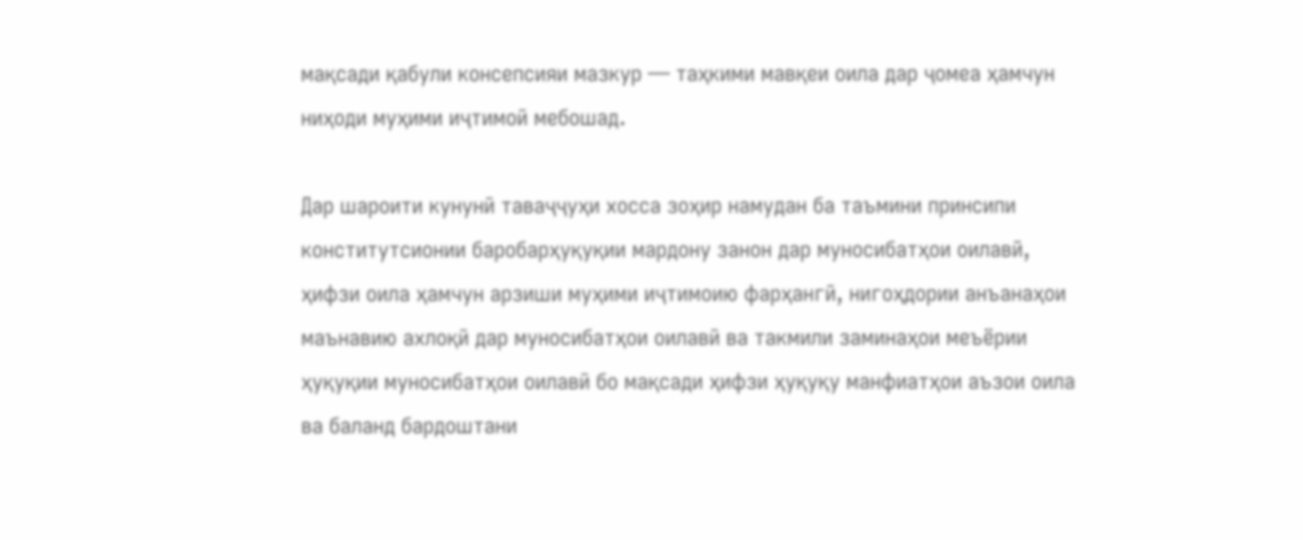мақсади қабули консепсияи мазкур — таҳкими мавқеи оила дар ҷомеа ҳамчун ниҳоди муҳими иҷтимоӣ мебошад.

Дар шароити кунунӣ таваҷҷуҳи хосса зоҳир намудан ба таъмини принсипи конститутсионии баробарҳуқуқии мардону занон дар муносибатҳои оилавӣ, ҳифзи оила ҳамчун арзиши муҳими иҷтимоию фарҳангӣ, нигоҳдории анъанаҳои маънавию ахлоқӣ дар муносибатҳои оилавӣ ва такмили заминаҳои меъёрии ҳуқуқии муносибатҳои оилавӣ бо мақсади ҳифзи ҳуқуқу манфиатҳои аъзои оила ва баланд бардоштани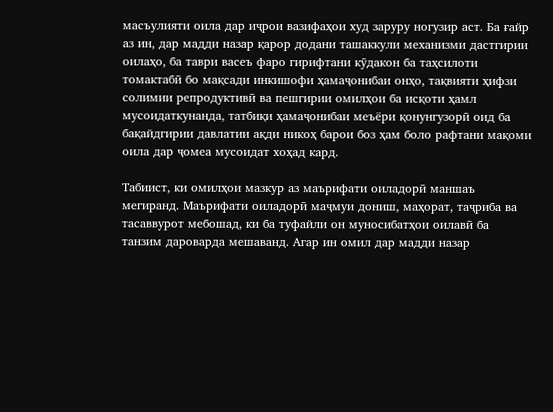масъулияти оила дар иҷрои вазифаҳои худ заруру ногузир аст. Ба ғайр аз ин, дар мадди назар қарор додани ташаккули механизми дастгирии оилаҳо, ба таври васеъ фаро гирифтани кӯдакон ба таҳсилоти томактабӣ бо мақсади инкишофи ҳамаҷонибаи онҳо, тақвияти ҳифзи солимии репродуктивӣ ва пешгирии омилҳои ба исқоти ҳамл мусоидаткунанда, татбиқи ҳамаҷонибаи меъёри қонунгузорӣ оид ба бақайдгирии давлатии ақди никоҳ барои боз ҳам боло рафтани мақоми оила дар ҷомеа мусоидат хоҳад кард.

Табиист, ки омилҳои мазкур аз маърифати оиладорӣ маншаъ мегиранд. Маърифати оиладорӣ маҷмуи дониш, маҳорат, таҷриба ва тасаввурот мебошад, ки ба туфайли он муносибатҳои оилавӣ ба танзим дароварда мешаванд. Агар ин омил дар мадди назар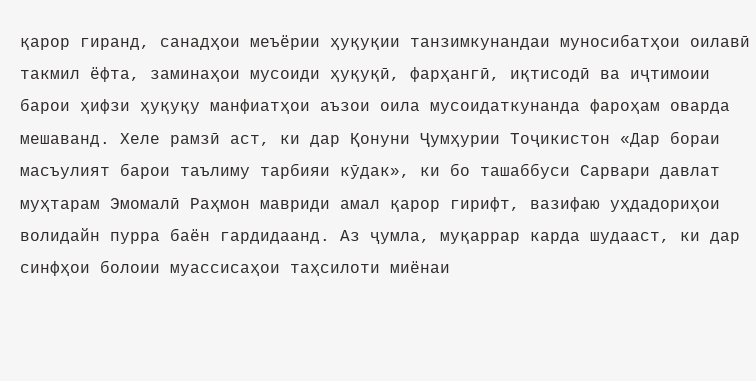қарор гиранд, санадҳои меъёрии ҳуқуқии танзимкунандаи муносибатҳои оилавӣ такмил ёфта, заминаҳои мусоиди ҳуқуқӣ, фарҳангӣ, иқтисодӣ ва иҷтимоии барои ҳифзи ҳуқуқу манфиатҳои аъзои оила мусоидаткунанда фароҳам оварда мешаванд. Хеле рамзӣ аст, ки дар Қонуни Ҷумҳурии Тоҷикистон «Дар бораи масъулият барои таълиму тарбияи кӯдак», ки бо ташаббуси Сарвари давлат муҳтарам Эмомалӣ Раҳмон мавриди амал қарор гирифт, вазифаю уҳдадориҳои волидайн пурра баён гардидаанд. Аз ҷумла, муқаррар карда шудааст, ки дар синфҳои болоии муассисаҳои таҳсилоти миёнаи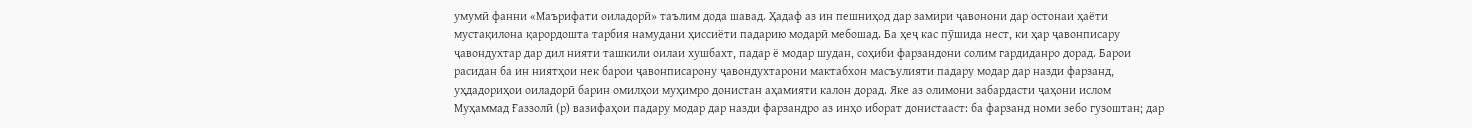умумӣ фанни «Маърифати оиладорӣ» таълим дода шавад. Ҳадаф аз ин пешниҳод дар замири ҷавонони дар остонаи ҳаёти мустақилона қарордошта тарбия намудани ҳиссиёти падарию модарӣ мебошад. Ба ҳеҷ кас пӯшида нест, ки ҳар ҷавонписару ҷавондухтар дар дил нияти ташкили оилаи хушбахт, падар ё модар шудан, соҳиби фарзандони солим гардиданро дорад. Барои расидан ба ин ниятҳои нек барои ҷавонписарону ҷавондухтарони мактабхон масъулияти падару модар дар назди фарзанд, уҳдадориҳои оиладорӣ барин омилҳои муҳимро донистан аҳамияти калон дорад. Яке аз олимони забардасти ҷаҳони ислом Муҳаммад Ғаззолӣ (р) вазифаҳои падару модар дар назди фарзандро аз инҳо иборат донистааст: ба фарзанд номи зебо гузоштан; дар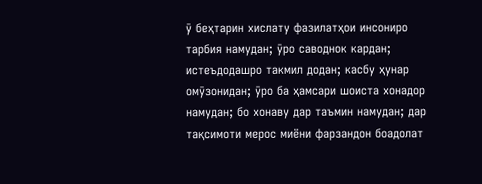ӯ беҳтарин хислату фазилатҳои инсониро тарбия намудан; ӯро саводнок кардан; истеъдодашро такмил додан; касбу ҳунар омӯзонидан; ӯро ба ҳамсари шоиста хонадор намудан; бо хонаву дар таъмин намудан; дар тақсимоти мерос миёни фарзандон боадолат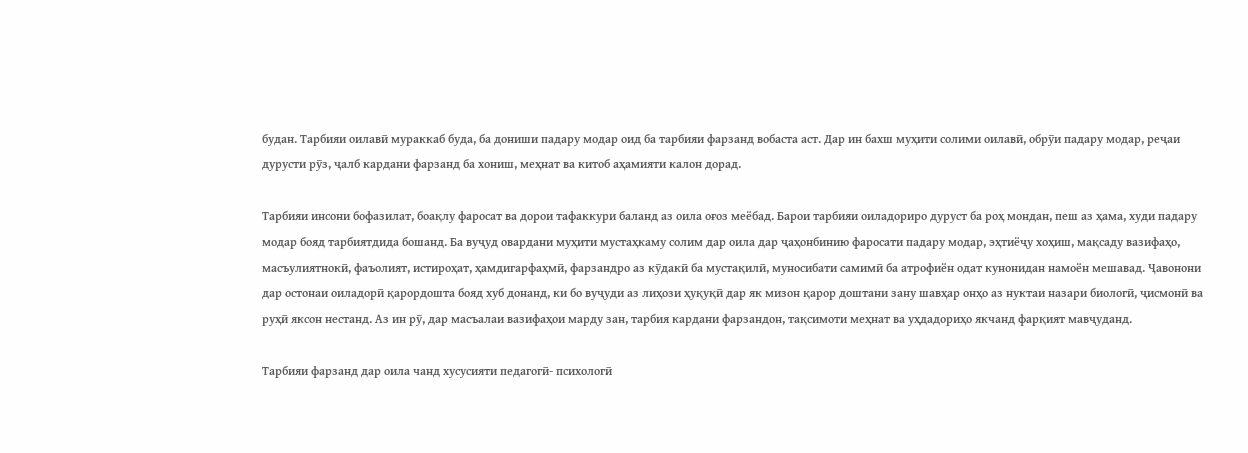будан. Тарбияи оилавӣ мураккаб буда, ба дониши падару модар оид ба тарбияи фарзанд вобаста аст. Дар ин бахш муҳити солими оилавӣ, обрӯи падару модар, реҷаи дурусти рӯз, ҷалб кардани фарзанд ба хониш, меҳнат ва китоб аҳамияти калон дорад.

Тарбияи инсони бофазилат, боақлу фаросат ва дорои тафаккури баланд аз оила оғоз меёбад. Барои тарбияи оиладориро дуруст ба роҳ мондан, пеш аз ҳама, худи падару модар бояд тарбиятдида бошанд. Ба вуҷуд овардани муҳити мустаҳкаму солим дар оила дар ҷаҳонбинию фаросати падару модар, эҳтиёҷу хоҳиш, мақсаду вазифаҳо, масъулиятнокӣ, фаъолият, истироҳат, ҳамдигарфаҳмӣ, фарзандро аз кӯдакӣ ба мустақилӣ, муносибати самимӣ ба атрофиён одат кунонидан намоён мешавад. Ҷавонони дар остонаи оиладорӣ қарордошта бояд хуб донанд, ки бо вуҷуди аз лиҳози ҳуқуқӣ дар як мизон қарор доштани зану шавҳар онҳо аз нуктаи назари биологӣ, ҷисмонӣ ва руҳӣ яксон нестанд. Аз ин рӯ, дар масъалаи вазифаҳои марду зан, тарбия кардани фарзандон, тақсимоти меҳнат ва уҳдадориҳо якчанд фарқият мавҷуданд.

Тарбияи фарзанд дар оила чанд хусусияти педагогӣ- психологӣ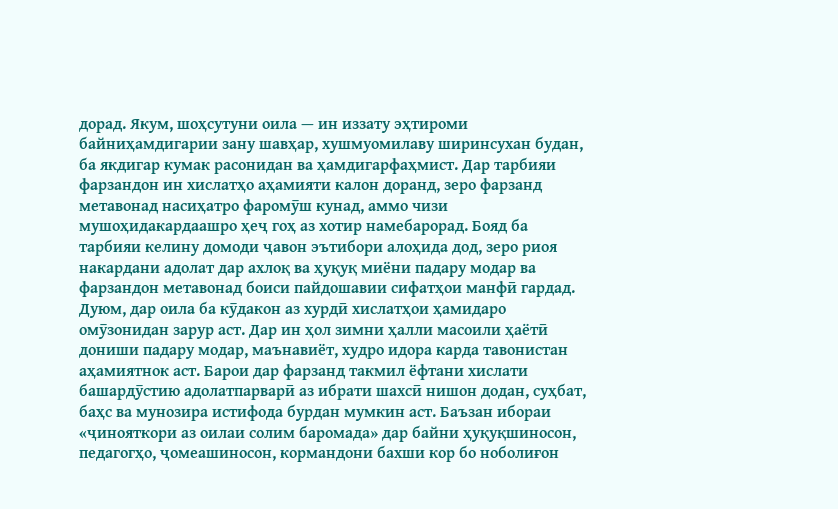дорад. Якум, шоҳсутуни оила — ин иззату эҳтироми байниҳамдигарии зану шавҳар, хушмуомилаву ширинсухан будан, ба якдигар кумак расонидан ва ҳамдигарфаҳмист. Дар тарбияи фарзандон ин хислатҳо аҳамияти калон доранд, зеро фарзанд метавонад насиҳатро фаромӯш кунад, аммо чизи мушоҳидакардаашро ҳеҷ гоҳ аз хотир намебарорад. Бояд ба тарбияи келину домоди ҷавон эътибори алоҳида дод, зеро риоя накардани адолат дар ахлоқ ва ҳуқуқ миёни падару модар ва фарзандон метавонад боиси пайдошавии сифатҳои манфӣ гардад. Дуюм, дар оила ба кӯдакон аз хурдӣ хислатҳои ҳамидаро омӯзонидан зарур аст. Дар ин ҳол зимни ҳалли масоили ҳаётӣ дониши падару модар, маънавиёт, худро идора карда тавонистан аҳамиятнок аст. Барои дар фарзанд такмил ёфтани хислати башардӯстию адолатпарварӣ аз ибрати шахсӣ нишон додан, суҳбат, баҳс ва мунозира истифода бурдан мумкин аст. Баъзан ибораи «ҷинояткори аз оилаи солим баромада» дар байни ҳуқуқшиносон, педагогҳо, ҷомеашиносон, кормандони бахши кор бо ноболиғон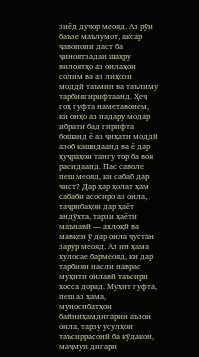зиёд дучор меояд. Аз рӯи баъзе маълумот, аксар ҷавонони даст ба ҷиноятзадаи шаҳру вилоятҳо аз оилаҳои солим ва аз лиҳози моддӣ таъмин ва таълиму тарбиягирифтаанд. Ҳеҷ гоҳ гуфта наметавонем, ки онҳо аз падару модар ибрати бад гирифта бошанд ё аз ҷиҳати моддӣ азоб кашидаанд ва ё дар ҳуҷраҳои тангу тор ба воя расидаанд. Пас саволе пеш меояд, ки сабаб дар чист? Дар ҳар ҳолат ҳам сабаби асосиро аз оила, таҷрибаҳои дар ҳаёт андӯхта, тарзи ҳаёти маънавӣ — ахлоқӣ ва мавқеи ӯ дар оила ҷустан зарур меояд. Аз ин ҳама хулосае бармеояд, ки дар тарбияи насли наврас муҳити оилавӣ таъсири хосса дорад. Муҳит гуфта, пеш аз ҳама, муносибатҳои байниҳамдигарии аъзои оила, тарзу усулҳои таъсиррасонӣ ба кӯдакон, маҷмуи дигари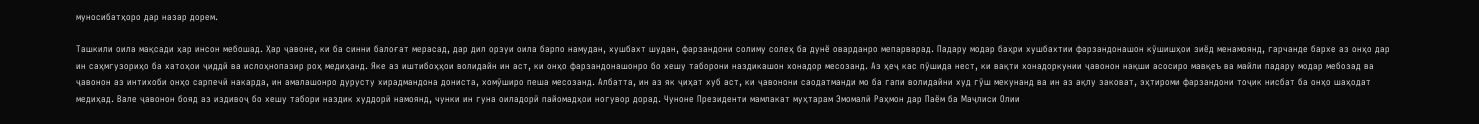муносибатҳоро дар назар дорем.

Ташкили оила мақсади ҳар инсон мебошад. Ҳар ҷавоне, ки ба синни балоғат мерасад, дар дил орзуи оила барпо намудан, хушбахт шудан, фарзандони солиму солеҳ ба дунё оварданро мепарварад. Падару модар баҳри хушбахтии фарзандонашон кӯшишҳои зиёд менамоянд, гарчанде бархе аз онҳо дар ин саҳмгузориҳо ба хатоҳои ҷиддӣ ва ислоҳнопазир роҳ медиҳанд. Яке аз иштибоҳҳои волидайн ин аст, ки онҳо фарзандонашонро бо хешу таборони наздикашон хонадор месозанд. Аз ҳеҷ кас пӯшида нест, ки вақти хонадоркунии ҷавонон нақши асосиро мавқеъ ва майли падару модар мебозад ва ҷавонон аз интихоби онҳо сарпечӣ накарда, ин амалашонро дурусту хирадмандона дониста, хомӯширо пеша месозанд. Албатта, ин аз як ҷиҳат хуб аст, ки ҷавонони саодатманди мо ба гапи волидайни худ гӯш мекунанд ва ин аз ақлу заковат, эҳтироми фарзандони тоҷик нисбат ба онҳо шаҳодат медиҳад. Вале ҷавонон бояд аз издивоҷ бо хешу табори наздик худдорӣ намоянд, чунки ин гуна оиладорӣ пайомадҳои ногувор дорад. Чуноне Президенти мамлакат муҳтарам Эмомалӣ Раҳмон дар Паём ба Маҷлиси Олии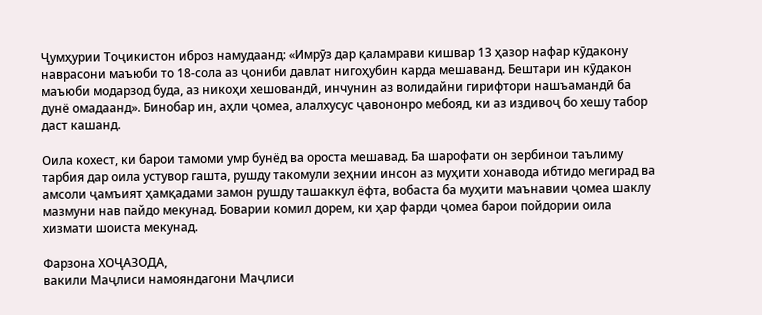Ҷумҳурии Тоҷикистон иброз намудаанд: «Имрӯз дар қаламрави кишвар 13 ҳазор нафар кӯдакону наврасони маъюби то 18-сола аз ҷониби давлат нигоҳубин карда мешаванд. Бештари ин кӯдакон маъюби модарзод буда, аз никоҳи хешовандӣ, инчунин аз волидайни гирифтори нашъамандӣ ба дунё омадаанд». Бинобар ин, аҳли ҷомеа, алалхусус ҷавононро мебояд, ки аз издивоҷ бо хешу табор даст кашанд.

Оила кохест, ки барои тамоми умр бунёд ва ороста мешавад. Ба шарофати он зербинои таълиму тарбия дар оила устувор гашта, рушду такомули зеҳнии инсон аз муҳити хонавода ибтидо мегирад ва амсоли ҷамъият ҳамқадами замон рушду ташаккул ёфта, вобаста ба муҳити маънавии ҷомеа шаклу мазмуни нав пайдо мекунад. Боварии комил дорем, ки ҳар фарди ҷомеа барои пойдории оила хизмати шоиста мекунад.

Фарзона ХОҶАЗОДА,
вакили Маҷлиси намояндагони Маҷлиси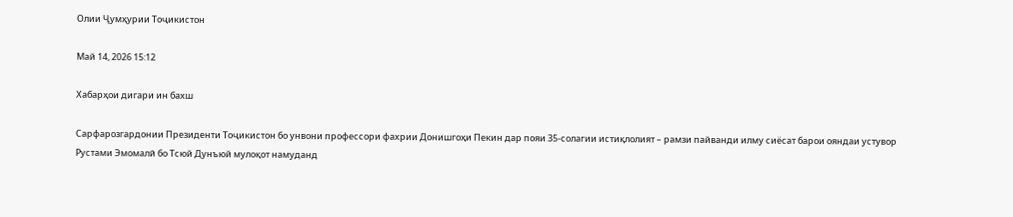Олии Ҷумҳурии Тоҷикистон

Май 14, 2026 15:12

Хабарҳои дигари ин бахш

Сарфарозгардонии Президенти Тоҷикистон бо унвони профессори фахрии Донишгоҳи Пекин дар пояи 35-солагии истиқлолият – рамзи пайванди илму сиёсат барои ояндаи устувор
Рустами Эмомалӣ бо Тсюй Дунъюй мулоқот намуданд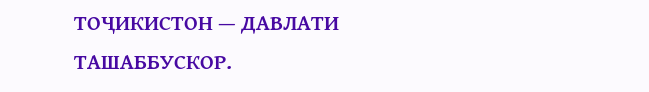ТОҶИКИСТОН — ДАВЛАТИ ТАШАББУСКОР.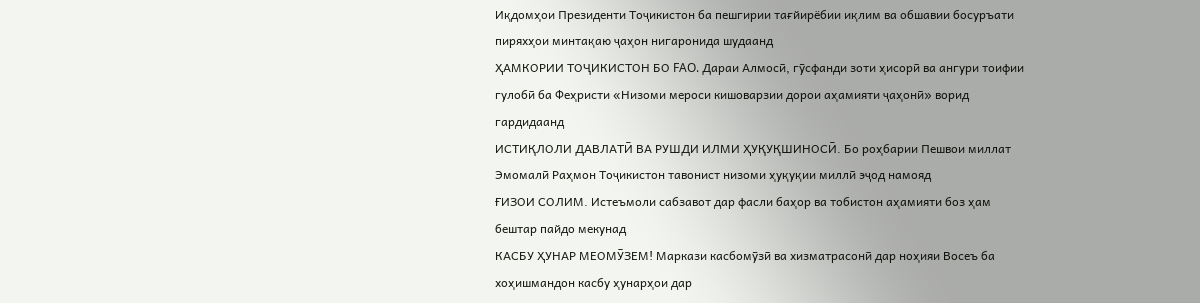Иқдомҳои Президенти Тоҷикистон ба пешгирии тағйирёбии иқлим ва обшавии босуръати пиряхҳои минтақаю ҷаҳон нигаронида шудаанд
ҲАМКОРИИ ТОҶИКИСТОН БО FAO. Дараи Алмосӣ, гӯсфанди зоти ҳисорӣ ва ангури тоифии гулобӣ ба Феҳристи «Низоми мероси кишоварзии дорои аҳамияти ҷаҳонӣ» ворид гардидаанд
ИСТИҚЛОЛИ ДАВЛАТӢ ВА РУШДИ ИЛМИ ҲУҚУҚШИНОСӢ. Бо роҳбарии Пешвои миллат Эмомалӣ Раҳмон Тоҷикистон тавонист низоми ҳуқуқии миллӣ эҷод намояд
ҒИЗОИ СОЛИМ. Истеъмоли сабзавот дар фасли баҳор ва тобистон аҳамияти боз ҳам бештар пайдо мекунад
КАСБУ ҲУНАР МЕОМӮЗЕМ! Маркази касбомӯзӣ ва хизматрасонӣ дар ноҳияи Восеъ ба хоҳишмандон касбу ҳунарҳои дар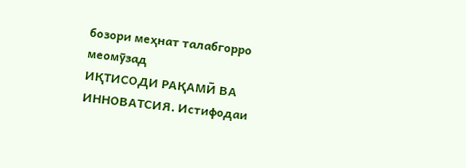бозори меҳнат талабгорро меомӯзад
ИҚТИСОДИ РАҚАМӢ ВА ИННОВАТСИЯ. Истифодаи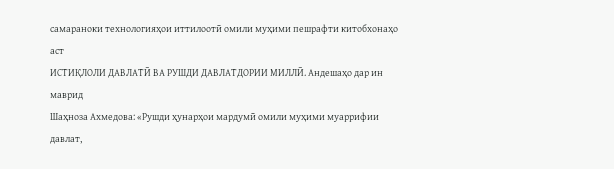самараноки технологияҳои иттилоотӣ омили муҳими пешрафти китобхонаҳо аст
ИСТИҚЛOЛИ ДAВЛAТӢ ВA РУШДИ ДAВЛAТДOРИИ МИЛЛӢ. Андешаҳо дар ин маврид
Шаҳноза Ахмедова: «Рушди ҳунарҳои мардумӣ омили муҳими муаррифии давлат,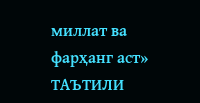миллат ва фарҳанг аст»
ТАЪТИЛИ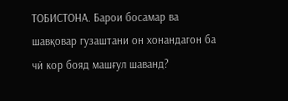ТОБИСТОНА. Барои босамар ва шавқовар гузаштани он хонандагон ба чӣ кор бояд машғул шаванд?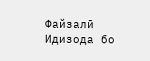Файзалӣ Идизода бо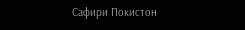Сафири Покистон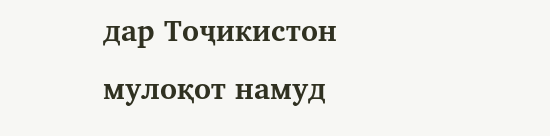дар Тоҷикистон мулоқот намуд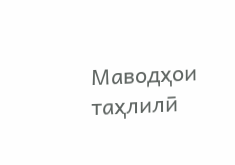Маводҳои таҳлилӣ